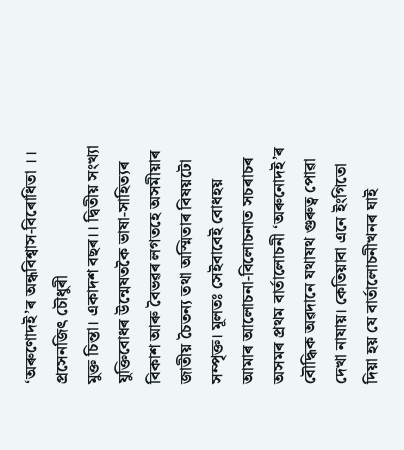‘অৰুণোদই’ৰ অন্ধবিশ্বাস-বিৰোধিতা ।। প্ৰসেনজিৎ চৌধুৰী
মুক্ত চিন্তা। একাদশ বছৰ।। দ্বিতীয় সংখ্যা
যুক্তিবোধৰ উন্মেষতকৈ ভাষা-সাহিত্যৰ বিকাশ আৰু বৈভৱৰ লগতহে অসমীয়াৰ জাতীয় চৈতন্য তথা অস্মিতাৰ বিষয়টো সম্পৃক্ত। মূলতঃ সেইবাবেই বোধহয় আমাৰ আলোচনা-বিলোচনাত সচৰাচৰ অসমৰ প্ৰথম বার্তালোচনী ‘অৰুনোদই’ৰ বৌদ্ধিক অৱদানে যথাযথ গুৰুত্ব পোৱা দেখা নাযায়। কেতিয়াবা এনে ইংগিতো দিয়া হয় যে বার্তালোচনীখনৰ ঘাই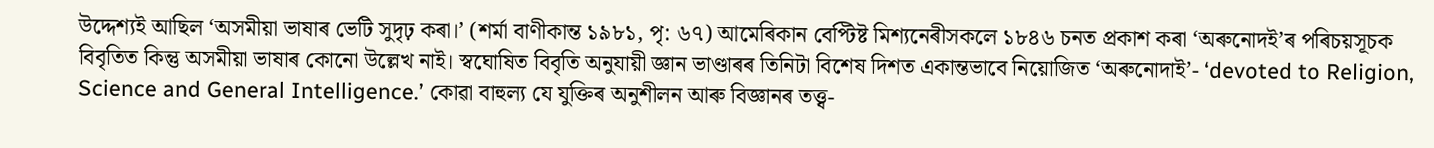উদ্দেশ্যই আছিল ‘অসমীয়া ভাষাৰ ভেটি সুদৃঢ় কৰা।’ (শৰ্মা বাণীকান্ত ১৯৮১, পৃ: ৬৭) আমেৰিকান বেপ্টিষ্ট মিশ্যনেৰীসকলে ১৮৪৬ চনত প্ৰকাশ কৰা ‘অৰুনোদই’ৰ পৰিচয়সূচক বিবৃতিত কিন্তু অসমীয়া ভাষাৰ কোনো উল্লেখ নাই। স্বঘোষিত বিবৃতি অনুযায়ী জ্ঞান ভাণ্ডাৰৰ তিনিটা বিশেষ দিশত একান্তভাবে নিয়োজিত ‘অৰুনোদাই’- ‘devoted to Religion, Science and General Intelligence.’ কোৱা বাহুল্য যে যুক্তিৰ অনুশীলন আৰু বিজ্ঞানৰ তত্ত্ব-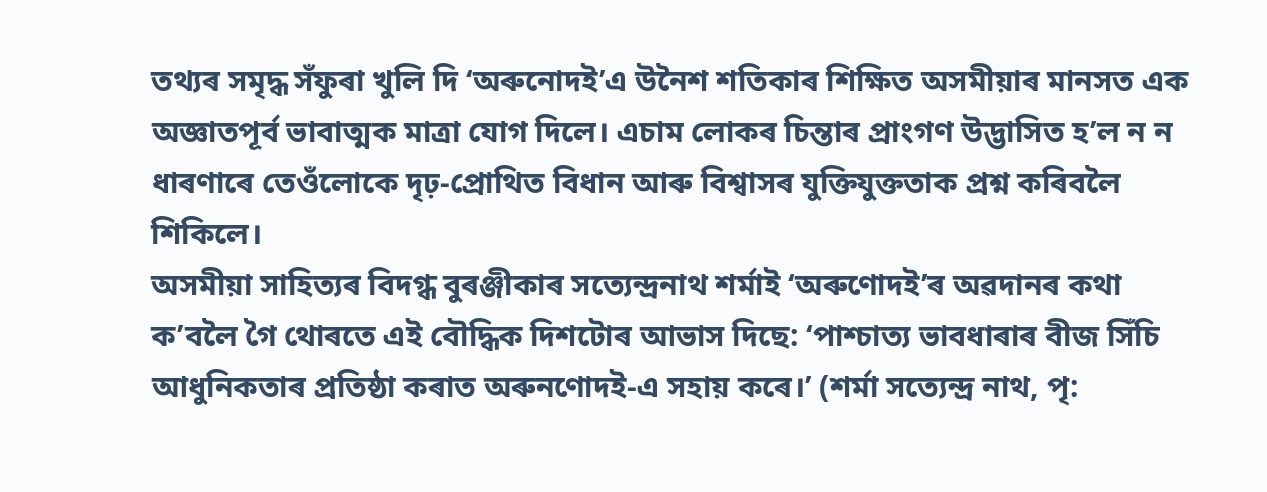তথ্যৰ সমৃদ্ধ সঁফুৰা খুলি দি ‘অৰুনোদই’এ উনৈশ শতিকাৰ শিক্ষিত অসমীয়াৰ মানসত এক অজ্ঞাতপূৰ্ব ভাবাত্মক মাত্রা যোগ দিলে। এচাম লোকৰ চিন্তাৰ প্ৰাংগণ উদ্ভাসিত হ’ল ন ন ধাৰণাৰে তেওঁলোকে দৃঢ়-প্রোথিত বিধান আৰু বিশ্বাসৰ যুক্তিযুক্ততাক প্রশ্ন কৰিবলৈ শিকিলে।
অসমীয়া সাহিত্যৰ বিদগ্ধ বুৰঞ্জীকাৰ সত্যেন্দ্ৰনাথ শৰ্মাই ‘অৰুণোদই’ৰ অৱদানৰ কথা ক’বলৈ গৈ থোৰতে এই বৌদ্ধিক দিশটোৰ আভাস দিছে: ‘পাশ্চাত্য ভাবধাৰাৰ বীজ সিঁচি আধুনিকতাৰ প্ৰতিষ্ঠা কৰাত অৰুনণোদই-এ সহায় কৰে।’ (শৰ্মা সত্যেন্দ্ৰ নাথ, পৃ: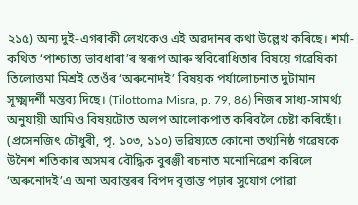২১৫) অন্য দুই-এগৰাকী লেখকেও এই অৱদানৰ কথা উল্লেখ কৰিছে। শৰ্মা-কথিত ‘পাশ্চাত্য ভাবধাৰা’ৰ স্বৰূপ আৰু স্ববিৰোধিতাৰ বিষয়ে গৱেষিকা তিলোত্তমা মিশ্রই তেওঁৰ ‘অৰুনোদই’ বিষয়ক পর্যালোচনাত দুটামান সূক্ষ্মদর্শী মন্তব্য দিছে। (Tilottoma Misra, p. 79, 86) নিজৰ সাধ্য-সামর্থ্য অনুযায়ী আমিও বিষয়টোত অলপ আলোকপাত কৰিবলৈ চেষ্টা কৰিছোঁ। (প্রসেনজিৎ চৌধুৰী, পৃ. ১০৩, ১১০) ভৱিষ্যতে কোনো তথ্যনিষ্ঠ গৱেষকে উনৈশ শতিকাৰ অসমৰ বৌদ্ধিক বুৰঞ্জী ৰচনাত মনোনিৱেশ কৰিলে ‘অৰুনোদই’এ অনা অবান্তৰৰ বিপদ বৃত্তান্ত পঢ়াৰ সুযোগ পোৱা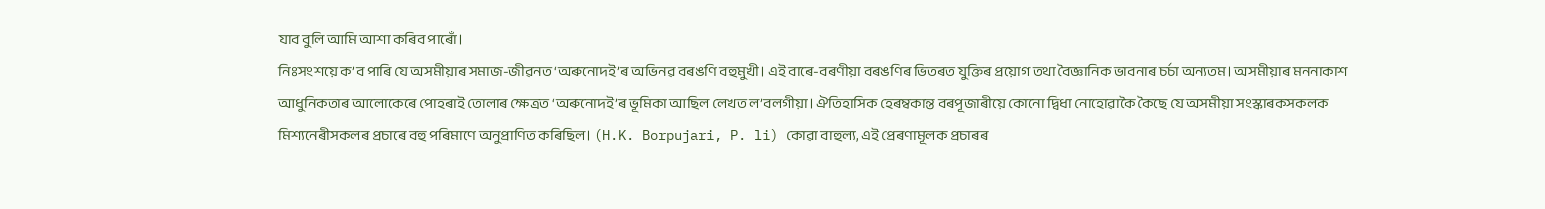যাব বুলি আমি আশা কৰিব পাৰোঁ।
নিঃসংশয়ে ক’ব পাৰি যে অসমীয়াৰ সমাজ-জীৱনত ‘অৰুনোদই’ৰ অভিনৱ বৰঙণি বহুমুখী। এই বাৰে-বৰণীয়া বৰঙণিৰ ভিতৰত যুক্তিৰ প্ৰয়োগ তথা বৈজ্ঞানিক ভাবনাৰ চৰ্চা অন্যতম। অসমীয়াৰ মননাকাশ আধুনিকতাৰ আলোকেৰে পোহৰাই তোলাৰ ক্ষেত্ৰত ‘অৰুনোদই’ৰ ভূমিকা আছিল লেখত ল’বলগীয়া। ঐতিহাসিক হেৰম্বকান্ত বৰপূজাৰীয়ে কোনো দ্বিধা নোহোৱাকৈ কৈছে যে অসমীয়া সংস্কাৰকসকলক মিশ্যনেৰীসকলৰ প্ৰচাৰে বহু পৰিমাণে অনুপ্রাণিত কৰিছিল। (H.K. Borpujari, P. li) কোৱা বাহুল্য, এই প্ৰেৰণামূলক প্ৰচাৰৰ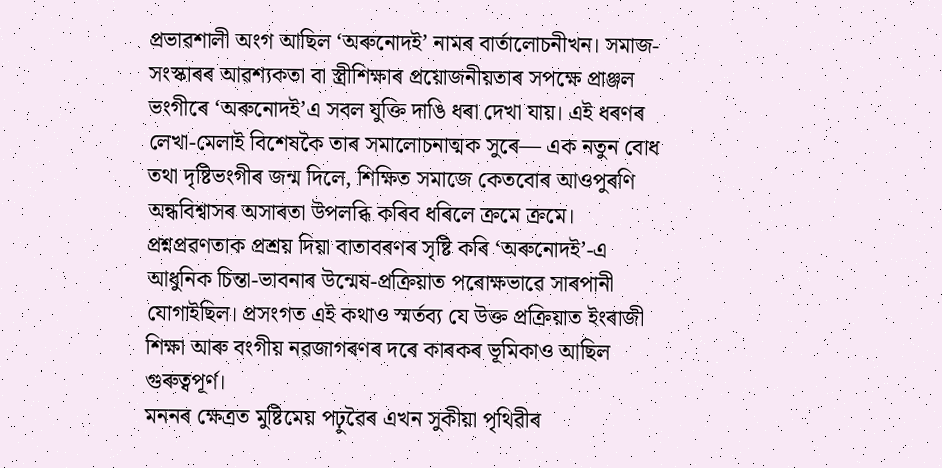প্ৰভাৱশালী অংগ আছিল ‘অৰুনোদই’ নামৰ বাৰ্তালোচনীখন। সমাজ-সংস্কাৰৰ আৱশ্যকতা বা স্ত্রীশিক্ষাৰ প্ৰয়োজনীয়তাৰ সপক্ষে প্রাঞ্জল ভংগীৰে ‘অৰুনোদই’এ সবল যুক্তি দাঙি ধৰা দেখা যায়। এই ধৰণৰ লেখা-মেলাই বিশেষকৈ তাৰ সমালোচনাত্মক সুৰে— এক নতুন বোধ তথা দৃষ্টিভংগীৰ জন্ম দিলে, শিক্ষিত সমাজে কেতবোৰ আওপুৰণি অন্ধবিশ্বাসৰ অসাৰতা উপলব্ধি কৰিব ধৰিলে ক্ৰমে ক্রমে। প্রশ্নপ্ৰৱণতাক প্রশ্রয় দিয়া বাতাবৰণৰ সৃষ্টি কৰি ‘অৰুনোদই’-এ আধুনিক চিন্তা-ভাবনাৰ উন্মেষ-প্রক্রিয়াত পৰোক্ষভাৱে সাৰপানী যোগাইছিল। প্রসংগত এই কথাও স্মর্তব্য যে উক্ত প্রক্রিয়াত ইংৰাজী শিক্ষা আৰু বংগীয় নৱজাগৰণৰ দৰে কাৰকৰ ভূমিকাও আছিল গুৰুত্বপূৰ্ণ।
মননৰ ক্ষেত্ৰত মুষ্টিমেয় পঢ়ুৱৈৰ এখন সুকীয়া পৃথিৱীৰ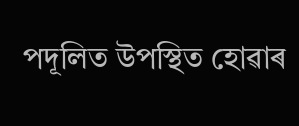পদূলিত উপস্থিত হোৱাৰ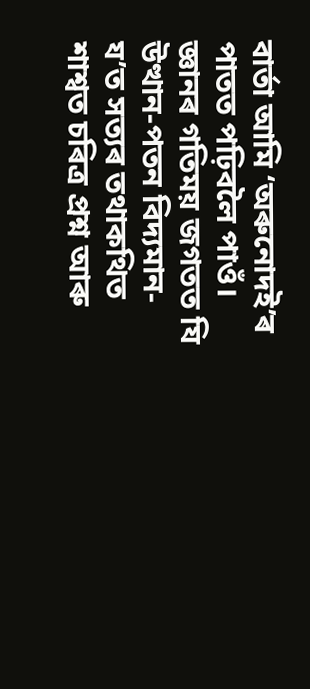বাৰ্তা আমি ‘অৰুনোদই’ৰ পাতত পঢ়িবলৈ পাওঁ। জ্ঞানৰ গতিময় জগতত যি উত্থান-পতন বিদ্যমান- য’ত সত্যৰ তথাকথিত শাশ্বত চৰিত্ৰ প্ৰশ্ন আৰু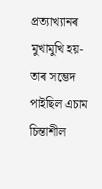প্রত্যাখ্যানৰ মুখামুখি হয়- তাৰ সম্ভেদ পাইছিল এচাম চিন্তাশীল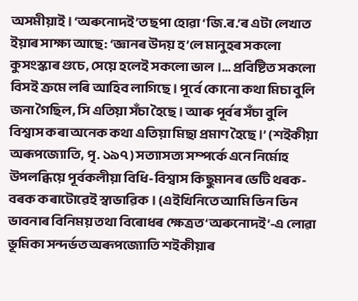অসমীয়াই। ‘অৰুনোদই’ত ছপা হোৱা ‘জি.ৰ.’ৰ এটা লেখাত ইয়াৰ সাক্ষ্য আছে: ‘জ্ঞানৰ উদয় হ’লে মানুহৰ সকলো কুসংস্কাৰ গুচে, সেয়ে হলেই সকলো ভাল।… প্রবিষ্টিত সকলো বিসই ক্রমে লৰি আহিব লাগিছে। পূর্বে কোনো কথা মিচা বুলি জনা গৈছিল, সি এতিয়া সঁচা হৈছে। আৰু পূৰ্বৰ সঁচা বুলি বিশ্বাস কৰা অনেক কথা এতিয়া মিছা প্রমাণ হৈছে।’ (শইকীয়া অৰূপজ্যোতি, পৃ. ১৯৭) সত্যাসত্য সম্পর্কে এনে নির্মোহ উপলব্ধিয়ে পূর্বকলীয়া বিধি-বিশ্বাস কিছুমানৰ ভেটি থৰক-বৰক কৰাটোৱেই স্বাভাৱিক। (এইখিনিতে আমি ভিন ভিন ভাবনাৰ বিনিময় তথা বিৰোধৰ ক্ষেত্ৰত ‘অৰুনোদই’-এ লোৱা ভূমিকা সন্দৰ্ভত অৰূপজ্যোতি শইকীয়াৰ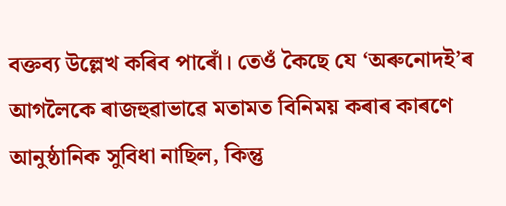বক্তব্য উল্লেখ কৰিব পাৰোঁ। তেওঁ কৈছে যে ‘অৰুনোদই’ৰ আগলৈকে ৰাজহুৱাভাৱে মতামত বিনিময় কৰাৰ কাৰণে আনুষ্ঠানিক সুবিধা নাছিল, কিন্তু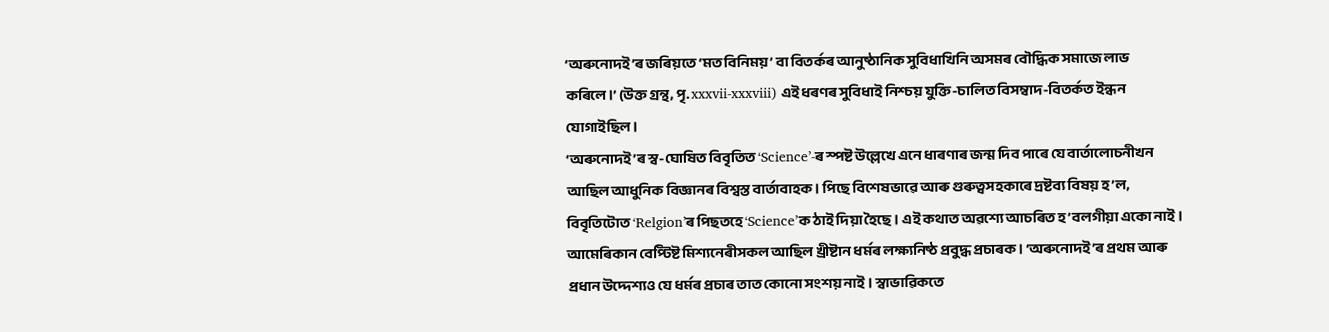‘অৰুনোদই’ৰ জৰিয়তে ‘মত বিনিময়’ বা বিতৰ্কৰ আনুষ্ঠানিক সুবিধাখিনি অসমৰ বৌদ্ধিক সমাজে লাভ কৰিলে।’ (উক্ত গ্রন্থ, পৃ. xxxvii-xxxviii) এই ধৰণৰ সুবিধাই নিশ্চয় যুক্তি-চালিত বিসম্বাদ-বিতর্কত ইন্ধন যোগাইছিল।
‘অৰুনোদই’ৰ স্ব-ঘোষিত বিবৃতিত ‘Science’-ৰ স্পষ্ট উল্লেখে এনে ধাৰণাৰ জন্ম দিব পাৰে যে বার্তালোচনীখন আছিল আধুনিক বিজ্ঞানৰ বিশ্বস্ত বার্তাবাহক। পিছে বিশেষভাৱে আৰু গুৰুত্বসহকাৰে দ্রষ্টব্য বিষয় হ’ল, বিবৃতিটোত ‘Relgion’ৰ পিছতহে ‘Science’ক ঠাই দিয়া হৈছে। এই কথাত অৱশ্যে আচৰিত হ’বলগীয়া একো নাই। আমেৰিকান বেপ্টিষ্ট মিশ্যনেৰীসকল আছিল খ্ৰীষ্টান ধৰ্মৰ লক্ষ্যনিষ্ঠ প্রবুদ্ধ প্ৰচাৰক। ‘অৰুনোদই’ৰ প্ৰথম আৰু প্রধান উদ্দেশ্যও যে ধৰ্মৰ প্ৰচাৰ তাত কোনো সংশয় নাই। স্বাভাৱিকতে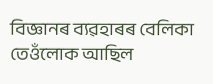বিজ্ঞানৰ ব্যৱহাৰৰ বেলিকা তেওঁলোক আছিল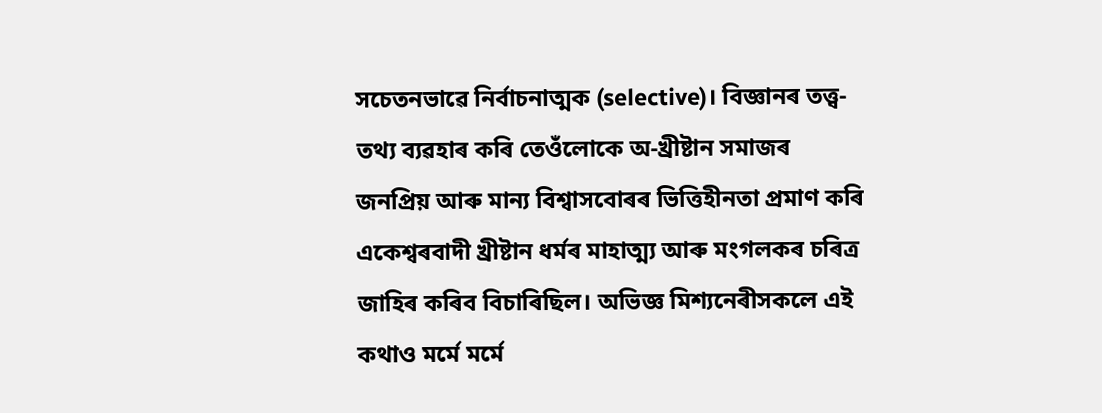সচেতনভাৱে নির্বাচনাত্মক (selective)। বিজ্ঞানৰ তত্ত্ব-তথ্য ব্যৱহাৰ কৰি তেওঁলোকে অ-খ্ৰীষ্টান সমাজৰ জনপ্ৰিয় আৰু মান্য বিশ্বাসবোৰৰ ভিত্তিহীনতা প্ৰমাণ কৰি একেশ্বৰবাদী খ্ৰীষ্টান ধৰ্মৰ মাহাত্ম্য আৰু মংগলকৰ চৰিত্ৰ জাহিৰ কৰিব বিচাৰিছিল। অভিজ্ঞ মিশ্যনেৰীসকলে এই কথাও মর্মে মর্মে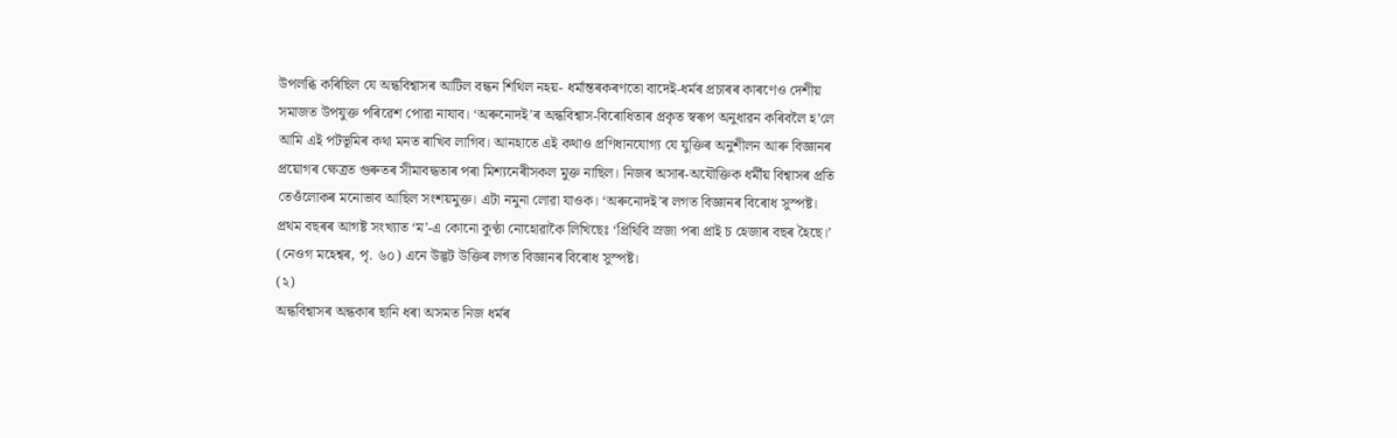উপলব্ধি কৰিছিল যে অন্ধবিশ্বাসৰ আটিল বন্ধন শিথিল নহয়- ধৰ্মান্তৰকৰণতো বাদেই-ধৰ্মৰ প্ৰচাৰৰ কাৰণেও দেশীয় সমাজত উপযুক্ত পৰিৱেশ পোৱা নাযাব। ‘অৰুনোদই’ৰ অন্ধবিশ্বাস-বিৰোধিতাৰ প্রকৃত স্বৰূপ অনুধাৱন কৰিবলৈ হ’লে আমি এই পটভূমিৰ কথা মনত ৰাখিব লাগিব। আনহাতে এই কথাও প্রণিধানযোগ্য যে যুক্তিৰ অনুশীলন আৰু বিজ্ঞানৰ প্রয়োগৰ ক্ষেত্ৰত গুৰুতৰ সীমাবদ্ধতাৰ পৰা মিশ্যনেৰীসকল মুক্ত নাছিল। নিজৰ অসাৰ-অযৌক্তিক ধর্মীয় বিশ্বাসৰ প্ৰতি তেওঁলোকৰ মনোভাব আছিল সংশয়মুক্ত। এটা নমুনা লোৱা যাওক। ‘অৰুনোদই’ৰ লগত বিজ্ঞানৰ বিৰোধ সুস্পষ্ট। প্রথম বছৰৰ আগষ্ট সংখ্যাত ‘ম’-এ কোনো কুণ্ঠা নোহোৱাকৈ লিখিছেঃ ‘প্রিথিবি স্ৰজা পৰা প্ৰাই চ হেজাৰ বছৰ হৈছে।’ (নেওগ মহেশ্বৰ, পৃ. ৬০) এনে উদ্ভট উক্তিৰ লগত বিজ্ঞানৰ বিৰোধ সুস্পষ্ট।
(২)
অন্ধবিশ্বাসৰ অন্ধকাৰ ছানি ধৰা অসমত নিজ ধৰ্মৰ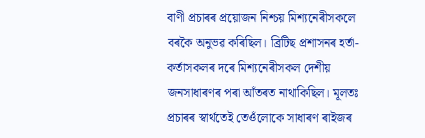বাণী প্ৰচাৰৰ প্ৰয়োজন নিশ্চয় মিশ্যনেৰীসকলে বৰকৈ অনুভৱ কৰিছিল। ব্ৰিটিছ প্রশাসনৰ হৰ্তা-কর্তাসকলৰ দৰে মিশ্যনেৰীসকল দেশীয় জনসাধাৰণৰ পৰা আঁতৰত নাথাকিছিল। মূলতঃ প্ৰচাৰৰ স্বাৰ্থতেই তেওঁলোকে সাধাৰণ ৰাইজৰ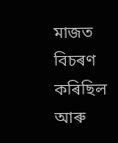মাজত বিচৰণ কৰিছিল আৰু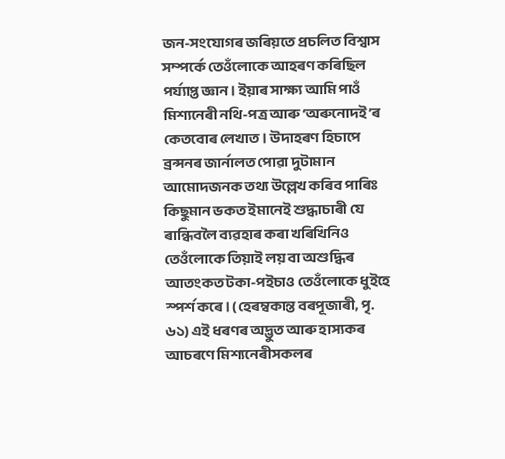জন-সংযোগৰ জৰিয়তে প্রচলিত বিশ্বাস সম্পর্কে তেওঁলোকে আহৰণ কৰিছিল পৰ্য্যাপ্ত জ্ঞান। ইয়াৰ সাক্ষ্য আমি পাওঁ মিশ্যনেৰী নথি-পত্ৰ আৰু ‘অৰুনোদই’ৰ কেতবোৰ লেখাত। উদাহৰণ হিচাপে ব্ৰন্সনৰ জার্নালত পোৱা দুটামান আমোদজনক তথ্য উল্লেখ কৰিব পাৰিঃ কিছুমান ভকত ইমানেই শুদ্ধাচাৰী যে ৰান্ধিবলৈ ব্যৱহাৰ কৰা খৰিখিনিও তেওঁলোকে তিয়াই লয় বা অশুদ্ধিৰ আতংকত টকা-পইচাও তেওঁলোকে ধুইহে স্পর্শ কৰে। (হেৰম্বকান্ত বৰপূজাৰী, পৃ. ৬১) এই ধৰণৰ অদ্ভুত আৰু হাস্যকৰ আচৰণে মিশ্যনেৰীসকলৰ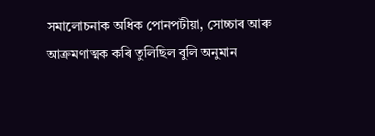সমালোচনাক অধিক পোনপটীয়া, সোচ্চাৰ আৰু আক্ৰমণাত্মক কৰি তুলিছিল বুলি অনুমান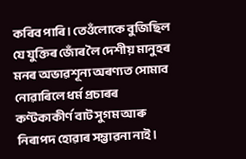কৰিব পাৰি। তেওঁলোকে বুজিছিল যে যুক্তিৰ জোঁৰ লৈ দেশীয় মানুহৰ মনৰ অভাৱশূন্য অৰণ্যত সোমাব নোৱাৰিলে ধৰ্ম প্ৰচাৰৰ কণ্টকাকীর্ণ বাট সুগম আৰু নিৰাপদ হোৱাৰ সম্ভাৱনা নাই।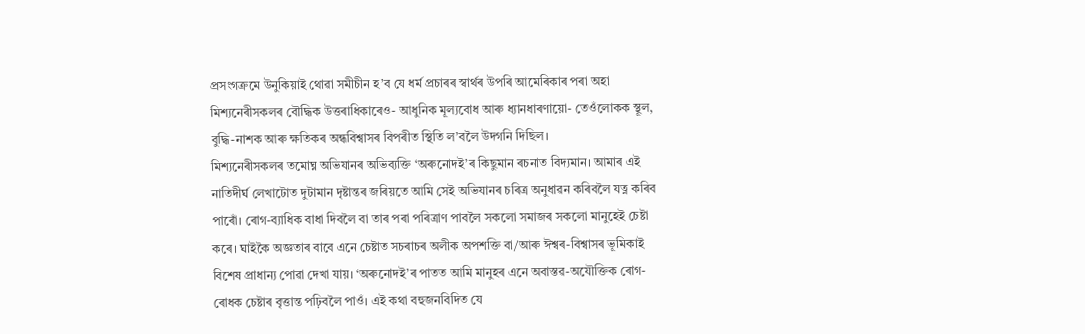প্রসংগক্রমে উনুকিয়াই থোৱা সমীচীন হ’ব যে ধৰ্ম প্ৰচাৰৰ স্বাৰ্থৰ উপৰি আমেৰিকাৰ পৰা অহা মিশ্যনেৰীসকলৰ বৌদ্ধিক উত্তৰাধিকাৰেও- আধুনিক মূল্যবোধ আৰু ধ্যানধাৰণায়ো- তেওঁলোকক স্থূল, বুদ্ধি-নাশক আৰু ক্ষতিকৰ অন্ধবিশ্বাসৰ বিপৰীত স্থিতি ল’বলৈ উদগনি দিছিল।
মিশ্যনেৰীসকলৰ তমোঘ্ন অভিযানৰ অভিব্যক্তি ‘অৰুনোদই’ৰ কিছুমান ৰচনাত বিদ্যমান। আমাৰ এই নাতিদীর্ঘ লেখাটোত দুটামান দৃষ্টান্তৰ জৰিয়তে আমি সেই অভিযানৰ চৰিত্ৰ অনুধাৱন কৰিবলৈ যত্ন কৰিব পাৰোঁ। ৰোগ-ব্যাধিক বাধা দিবলৈ বা তাৰ পৰা পৰিত্ৰাণ পাবলৈ সকলো সমাজৰ সকলো মানুহেই চেষ্টা কৰে। ঘাইকৈ অজ্ঞতাৰ বাবে এনে চেষ্টাত সচৰাচৰ অলীক অপশক্তি বা/আৰু ঈশ্বৰ-বিশ্বাসৰ ভূমিকাই বিশেষ প্রাধান্য পোৱা দেখা যায়। ‘অৰুনোদই’ৰ পাতত আমি মানুহৰ এনে অবাস্তৱ-অযৌক্তিক ৰোগ-ৰোধক চেষ্টাৰ বৃত্তান্ত পঢ়িবলৈ পাওঁ। এই কথা বহুজনবিদিত যে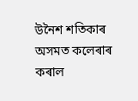উনৈশ শতিকাৰ অসমত কলেৰাৰ কৰাল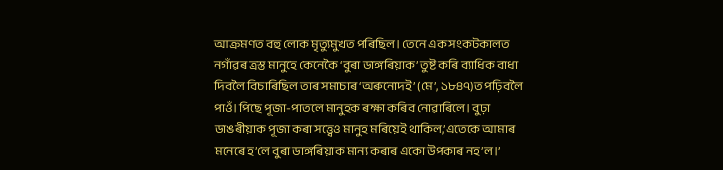আক্ৰমণত বহু লোক মৃত্যুমুখত পৰিছিল। তেনে এক সংকটকালত নগাঁৱৰ ত্ৰস্ত মানুহে কেনেকৈ ‘বুৰা ডাঙ্গৰিয়াক’ তুষ্ট কৰি ব্যাধিক বাধা দিবলৈ বিচাৰিছিল তাৰ সমাচাৰ ‘অৰুনোদই’ (মে’, ১৮৪৭)ত পঢ়িবলৈ পাওঁ। পিছে পূজা-পাতলে মানুহক ৰক্ষা কৰিব নোৱাৰিলে। বুঢ়া ডাঙৰীয়াক পূজা কৰা সত্ত্বেও মানুহ মৰিয়েই থাকিল,’এতেকে আমাৰ মনেৰে হ’লে বুৰা ডাঙ্গৰিয়াক মান্য কৰাৰ একো উপকাৰ নহ’ল।’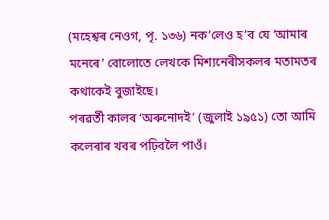(মহেশ্বৰ নেওগ, পৃ. ১৩৬) নক’লেও হ’ব যে ‘আমাৰ মনেৰে’ বোলোতে লেখকে মিশ্যনেৰীসকলৰ মতামতৰ কথাকেই বুজাইছে।
পৰৱৰ্তী কালৰ ‘অৰুনোদই’ (জুলাই ১৯৫১) তো আমি কলেৰাৰ খবৰ পঢ়িবলৈ পাওঁ।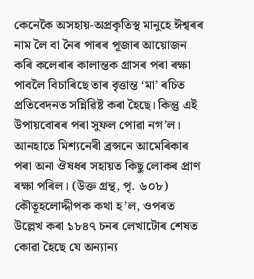কেনেকৈ অসহায়-অপ্রকৃতিস্থ মানুহে ঈশ্বৰৰ নাম লৈ বা নৈৰ পাৰৰ পূজাৰ আয়োজন কৰি কলেৰাৰ কালান্তক গ্ৰাসৰ পৰা ৰক্ষা পাবলৈ বিচাৰিছে তাৰ বৃত্তান্ত ‘মা’ ৰচিত প্রতিবেদনত সন্নিৱিষ্ট কৰা হৈছে। কিন্তু এই উপায়বোৰৰ পৰা সুফল পোৱা নগ’ল। আনহাতে মিশ্যনেৰী ব্ৰন্সনে আমেৰিকাৰ পৰা অনা ঔষধৰ সহায়ত কিছু লোকৰ প্ৰাণ ৰক্ষা পৰিল। (উক্ত গ্রন্থ, পৃ. ৬০৮) কৌতূহলোদ্দীপক কথা হ’ল, ওপৰত উল্লেখ কৰা ১৮৪৭ চনৰ লেখাটোৰ শেষত কোৱা হৈছে যে অন্যান্য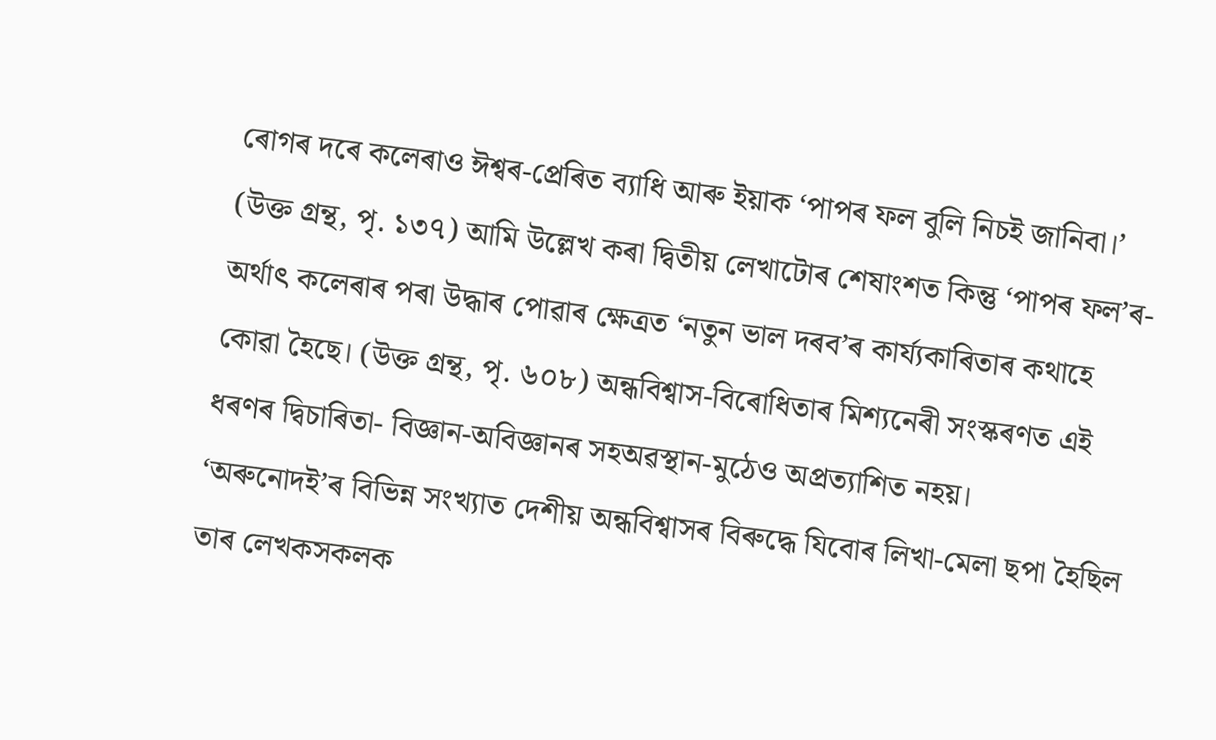ৰোগৰ দৰে কলেৰাও ঈশ্বৰ-প্রেৰিত ব্যাধি আৰু ইয়াক ‘পাপৰ ফল বুলি নিচই জানিবা।’ (উক্ত গ্রন্থ, পৃ. ১৩৭) আমি উল্লেখ কৰা দ্বিতীয় লেখাটোৰ শেষাংশত কিন্তু ‘পাপৰ ফল’ৰ- অর্থাৎ কলেৰাৰ পৰা উদ্ধাৰ পোৱাৰ ক্ষেত্ৰত ‘নতুন ভাল দৰব’ৰ কাৰ্য্যকাৰিতাৰ কথাহে কোৱা হৈছে। (উক্ত গ্রন্থ, পৃ. ৬০৮) অন্ধবিশ্বাস-বিৰোধিতাৰ মিশ্যনেৰী সংস্কৰণত এই ধৰণৰ দ্বিচাৰিতা- বিজ্ঞান-অবিজ্ঞানৰ সহঅৱস্থান-মুঠেও অপ্রত্যাশিত নহয়।
‘অৰুনোদই’ৰ বিভিন্ন সংখ্যাত দেশীয় অন্ধবিশ্বাসৰ বিৰুদ্ধে যিবোৰ লিখা-মেলা ছপা হৈছিল তাৰ লেখকসকলক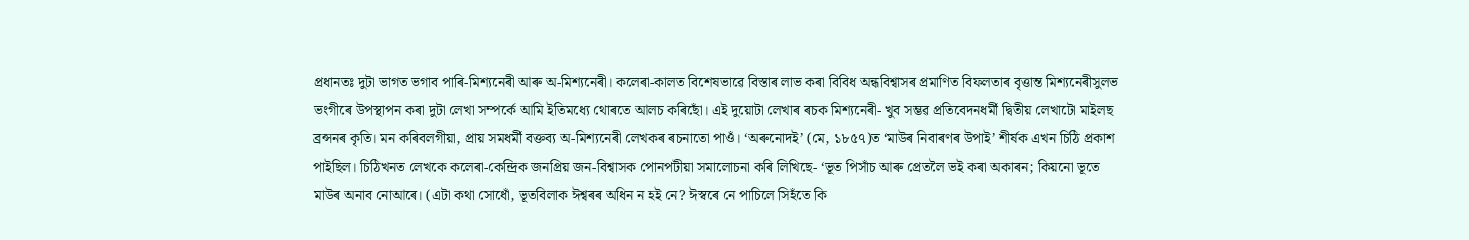প্রধানতঃ দুটা ভাগত ভগাব পাৰি-মিশ্যনেৰী আৰু অ-মিশ্যনেৰী। কলেৰা-কালত বিশেষভাৱে বিস্তাৰ লাভ কৰা বিবিধ অন্ধবিশ্বাসৰ প্রমাণিত বিফলতাৰ বৃত্তান্ত মিশ্যনেৰীসুলভ ভংগীৰে উপস্থাপন কৰা দুটা লেখা সম্পর্কে আমি ইতিমধ্যে থোৰতে আলচ কৰিছোঁ। এই দুয়োটা লেখাৰ ৰচক মিশ্যনেৰী- খুব সম্ভৱ প্রতিবেদনধর্মী দ্বিতীয় লেখাটো মাইলছ ব্ৰন্সনৰ কৃতি। মন কৰিবলগীয়া, প্রায় সমধর্মী বক্তব্য অ-মিশ্যনেৰী লেখকৰ ৰচনাতো পাওঁ। ‘অৰুনোদই’ (মে, ১৮৫৭)ত ‘মাউৰ নিবাৰণৰ উপাই’ শীর্ষক এখন চিঠি প্রকাশ পাইছিল। চিঠিখনত লেখকে কলেৰা-কেন্দ্রিক জনপ্রিয় জন-বিশ্বাসক পোনপটীয়া সমালোচনা কৰি লিখিছে- ‘ভূত পিসাঁচ আৰু প্ৰেতলৈ ভই কৰা অকাৰন; কিয়নো ভূতে মাউৰ অনাব নোআৰে। (এটা কথা সোধোঁ, ভূতবিলাক ঈশ্বৰৰ অধিন ন হই নে? ঈস্বৰে নে পাচিলে সিহঁতে কি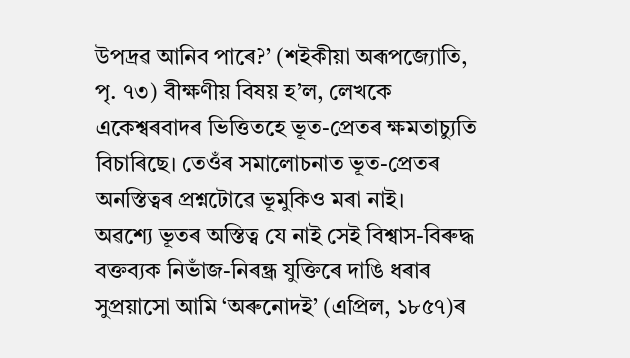উপদ্ৰৱ আনিব পাৰে?’ (শইকীয়া অৰূপজ্যোতি, পৃ. ৭৩) বীক্ষণীয় বিষয় হ’ল, লেখকে একেশ্বৰবাদৰ ভিত্তিতহে ভূত-প্ৰেতৰ ক্ষমতাচ্যুতি বিচাৰিছে। তেওঁৰ সমালোচনাত ভূত-প্ৰেতৰ অনস্তিত্বৰ প্রশ্নটোৱে ভূমুকিও মৰা নাই।
অৱশ্যে ভূতৰ অস্তিত্ব যে নাই সেই বিশ্বাস-বিৰুদ্ধ বক্তব্যক নিভাঁজ-নিৰন্ধ্ৰ যুক্তিৰে দাঙি ধৰাৰ সুপ্ৰয়াসো আমি ‘অৰুনোদই’ (এপ্রিল, ১৮৫৭)ৰ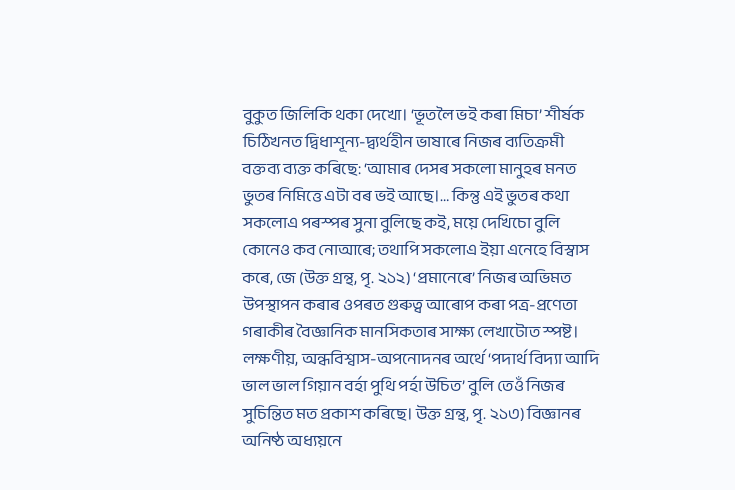বুকুত জিলিকি থকা দেখো। ‘ভূতলৈ ভই কৰা মিচা’ শীর্ষক চিঠিখনত দ্বিধাশূন্য-দ্ব্যর্থহীন ভাষাৰে নিজৰ ব্যতিক্ৰমী বক্তব্য ব্যক্ত কৰিছে: ‘আমাৰ দেসৰ সকলো মানুহৰ মনত ভুতৰ নিমিত্তে এটা বৰ ভই আছে।… কিন্তু এই ভুতৰ কথা সকলোএ পৰস্পৰ সুনা বুলিছে কই, ময়ে দেখিচো বুলি কোনেও কব নোআৰে; তথাপি সকলোএ ইয়া এনেহে বিস্বাস কৰে, জে (উক্ত গ্রন্থ, পৃ. ২১২) ‘প্রমানেৰে’ নিজৰ অভিমত উপস্থাপন কৰাৰ ওপৰত গুৰুত্ব আৰোপ কৰা পত্ৰ-প্রণেতা গৰাকীৰ বৈজ্ঞানিক মানসিকতাৰ সাক্ষ্য লেখাটোত স্পষ্ট। লক্ষণীয়, অন্ধবিশ্বাস-অপনোদনৰ অর্থে ‘পদার্থ বিদ্যা আদি ভাল ভাল গিয়ান বর্হা পুথি পর্হা উচিত’ বুলি তেওঁ নিজৰ সুচিন্তিত মত প্রকাশ কৰিছে। উক্ত গ্রন্থ, পৃ. ২১৩) বিজ্ঞানৰ অনিষ্ঠ অধ্যয়নে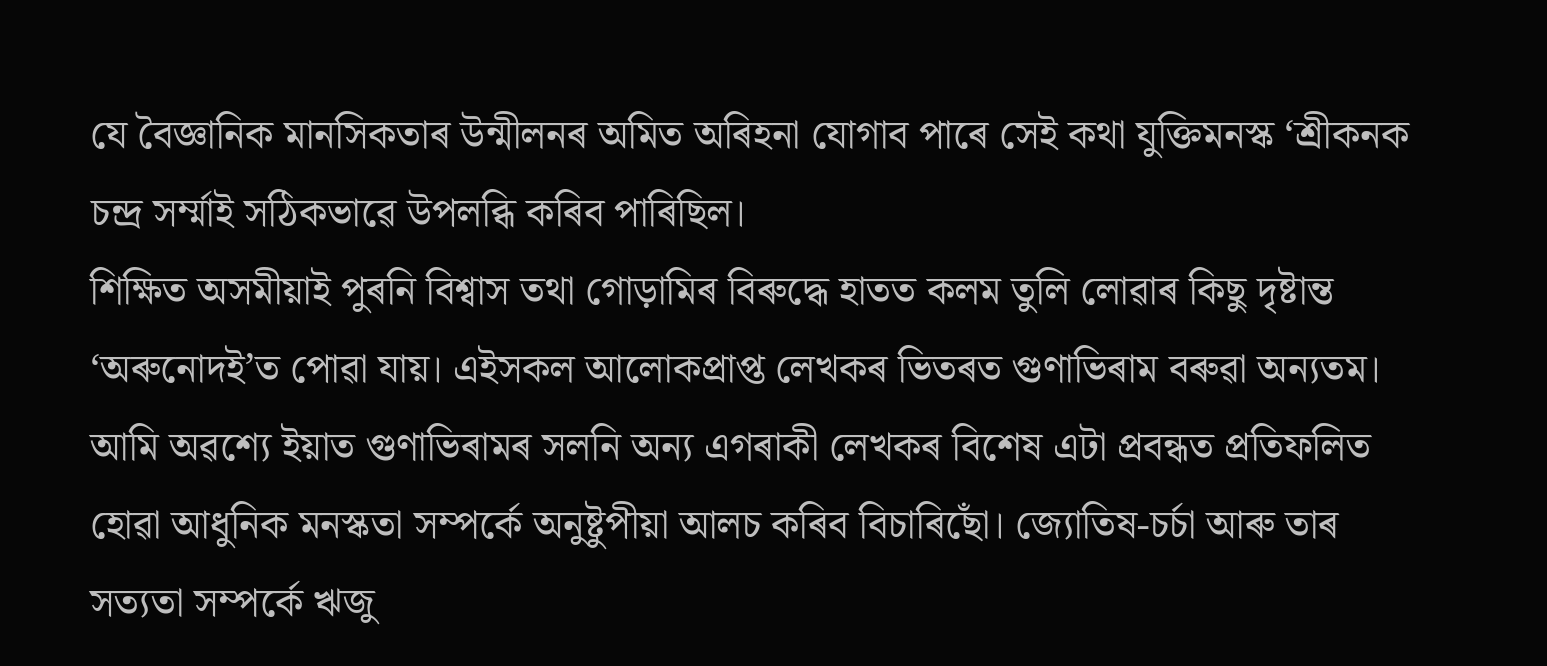যে বৈজ্ঞানিক মানসিকতাৰ উন্মীলনৰ অমিত অৰিহনা যোগাব পাৰে সেই কথা যুক্তিমনস্ক ‘শ্রীকনক চন্দ্র সৰ্ম্মাই সঠিকভাৱে উপলব্ধি কৰিব পাৰিছিল।
শিক্ষিত অসমীয়াই পুৰনি বিশ্বাস তথা গোড়ামিৰ বিৰুদ্ধে হাতত কলম তুলি লোৱাৰ কিছু দৃষ্টান্ত ‘অৰুনোদই’ত পোৱা যায়। এইসকল আলোকপ্রাপ্ত লেখকৰ ভিতৰত গুণাভিৰাম বৰুৱা অন্যতম। আমি অৱশ্যে ইয়াত গুণাভিৰামৰ সলনি অন্য এগৰাকী লেখকৰ বিশেষ এটা প্ৰবন্ধত প্রতিফলিত হোৱা আধুনিক মনস্কতা সম্পর্কে অনুষ্টুপীয়া আলচ কৰিব বিচাৰিছোঁ। জ্যোতিষ-চৰ্চা আৰু তাৰ সত্যতা সম্পৰ্কে ঋজু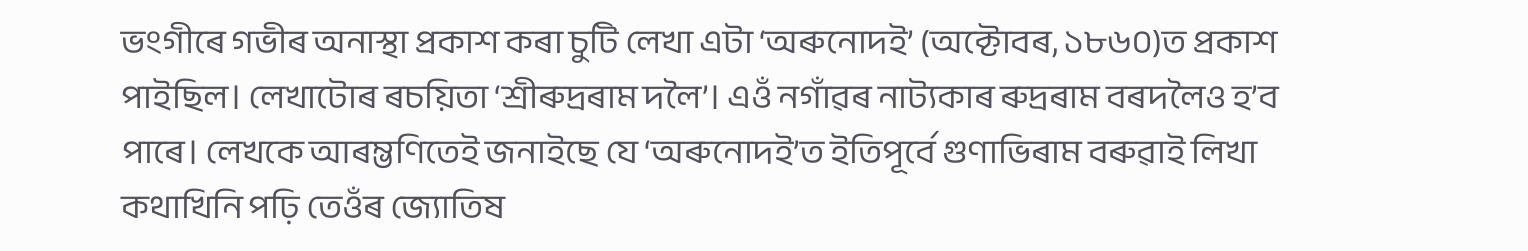ভংগীৰে গভীৰ অনাস্থা প্রকাশ কৰা চুটি লেখা এটা ‘অৰুনোদই’ (অক্টোবৰ, ১৮৬০)ত প্রকাশ পাইছিল। লেখাটোৰ ৰচয়িতা ‘শ্ৰীৰুদ্ৰৰাম দলৈ’। এওঁ নগাঁৱৰ নাট্যকাৰ ৰুদ্ৰৰাম বৰদলৈও হ’ব পাৰে। লেখকে আৰম্ভণিতেই জনাইছে যে ‘অৰুনোদই’ত ইতিপূর্বে গুণাভিৰাম বৰুৱাই লিখা কথাখিনি পঢ়ি তেওঁৰ জ্যোতিষ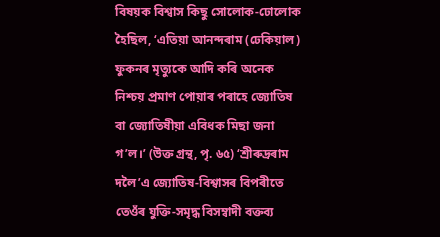বিষয়ক বিশ্বাস কিছু সোলোক-ঢোলোক হৈছিল, ‘এতিয়া আনন্দৰাম (ঢেকিয়াল) ফুকনৰ মৃত্যুকে আদি কৰি অনেক নিশ্চয় প্রমাণ পোয়াৰ পৰাহে জ্যোতিষ বা জ্যোতিষীয়া এবিধক মিছা জনা গ’ল।’ (উক্ত গ্রন্থ, পৃ. ৬৫) ‘শ্ৰীৰুদ্ৰৰাম দলৈ’এ জ্যোতিষ-বিশ্বাসৰ বিপৰীতে তেওঁৰ যুক্তি-সমৃদ্ধ বিসম্বাদী বক্তব্য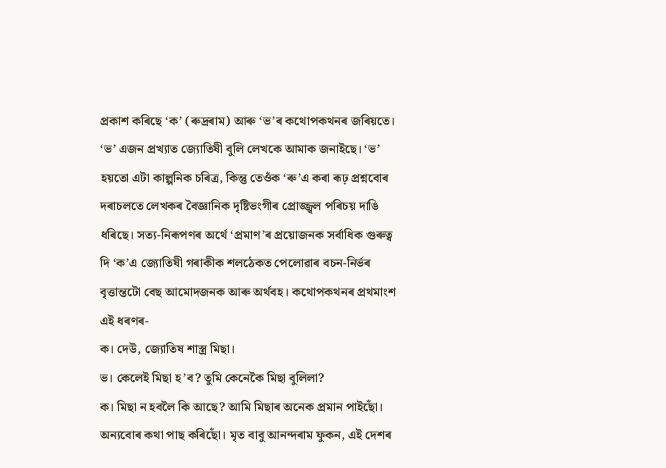প্রকাশ কৰিছে ‘ক’ (ৰুদ্ৰৰাম) আৰু ‘ভ’ৰ কথোপকথনৰ জৰিয়তে। ‘ভ’ এজন প্রখ্যাত জ্যোতিষী বুলি লেখকে আমাক জনাইছে। ‘ভ’ হয়তো এটা কাল্পনিক চৰিত্ৰ, কিন্তু তেওঁক ‘ৰু’এ কৰা ৰূঢ় প্ৰশ্নবোৰ দৰাচলতে লেখকৰ বৈজ্ঞানিক দৃষ্টিভংগীৰ প্রোজ্জ্বল পৰিচয় দাঙি ধৰিছে। সত্য-নিৰূপণৰ অৰ্থে ‘প্রমাণ’ৰ প্রয়োজনক সর্বাধিক গুৰুত্ব দি ‘ক’এ জ্যোতিষী গৰাকীক শলঠেকত পেলোৱাৰ বচন-নিৰ্ভৰ বৃত্তান্তটো বেছ আমোদজনক আৰু অৰ্থবহ। কথোপকথনৰ প্ৰথমাংশ এই ধৰণৰ-
ক। দেউ, জ্যোতিষ শাস্ত্র মিছা।
ভ। কেলেই মিছা হ’ব? তুমি কেনেকৈ মিছা বুলিলা?
ক। মিছা ন হবলৈ কি আছে? আমি মিছাৰ অনেক প্রমান পাইছোঁ।
অন্যবোৰ কথা পাছ কৰিছোঁ। মৃত বাবু আনন্দৰাম ফুকন, এই দেশৰ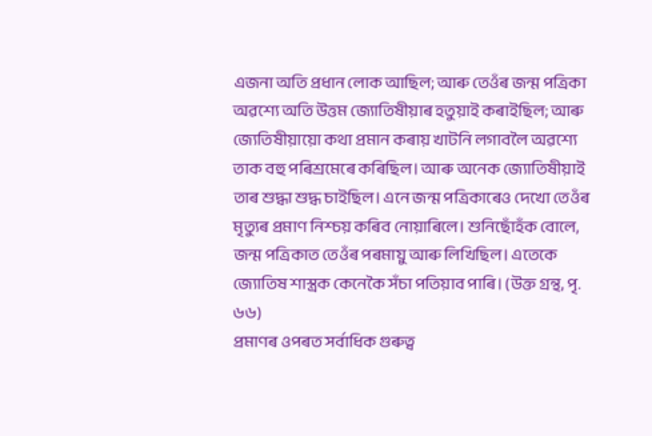এজনা অতি প্রধান লোক আছিল; আৰু তেওঁৰ জন্ম পত্রিকা অৱশ্যে অতি উত্তম জ্যোতিষীয়াৰ হতুয়াই কৰাইছিল; আৰু জ্যেতিষীয়ায়ো কথা প্রমান কৰায় খাটনি লগাবলৈ অৱশ্যে তাক বহু পৰিশ্ৰমেৰে কৰিছিল। আৰু অনেক জ্যোতিষীয়াই তাৰ শুদ্ধা শুদ্ধ চাইছিল। এনে জন্ম পত্রিকাৰেও দেখো তেওঁৰ মৃত্যুৰ প্ৰমাণ নিশ্চয় কৰিব নোয়াৰিলে। শুনিছোঁহঁক বোলে, জন্ম পত্রিকাত তেওঁৰ পৰমায়ু আৰু লিখিছিল। এতেকে জ্যোতিষ শাস্ত্রক কেনেকৈ সঁচা পতিয়াব পাৰি। (উক্ত গ্রন্থ, পৃ. ৬৬)
প্ৰমাণৰ ওপৰত সৰ্বাধিক গুৰুত্ব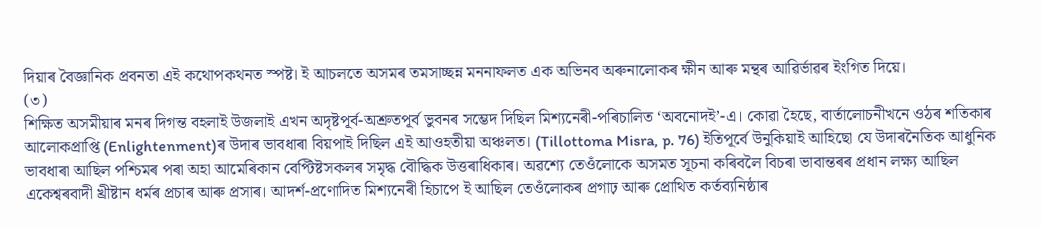দিয়াৰ বৈজ্ঞানিক প্রবনতা এই কথোপকথনত স্পষ্ট। ই আচলতে অসমৰ তমসাচ্ছন্ন মননাফলত এক অভিনব অৰুনালোকৰ ক্ষীন আৰু মন্থৰ আৱিৰ্ভাৱৰ ইংগিত দিয়ে।
(৩)
শিক্ষিত অসমীয়াৰ মনৰ দিগন্ত বহলাই উজলাই এখন অদৃষ্টপূর্ব-অশ্রুতপূর্ব ভুবনৰ সম্ভেদ দিছিল মিশ্যনেৰী-পৰিচালিত ‘অবনোদই’-এ। কোৱা হৈছে, বার্তালোচনীখনে ওঠৰ শতিকাৰ আলোকপ্রাপ্তি (Enlightenment)ৰ উদাৰ ভাবধাৰা বিয়পাই দিছিল এই আওহতীয়া অঞ্চলত। (Tillottoma Misra, p. 76) ইতিপূর্বে উনুকিয়াই আহিছো যে উদাৰনৈতিক আধুনিক ভাবধাৰা আছিল পশ্চিমৰ পৰা অহা আমেৰিকান বেপ্টিষ্টসকলৰ সমৃদ্ধ বৌদ্ধিক উত্তৰাধিকাৰ। অৱশ্যে তেওঁলোকে অসমত সূচনা কৰিবলৈ বিচৰা ভাবান্তৰৰ প্ৰধান লক্ষ্য আছিল একেশ্বৰবাদী খ্ৰীষ্টান ধৰ্মৰ প্ৰচাৰ আৰু প্ৰসাৰ। আদর্শ-প্রণোদিত মিশ্যনেৰী হিচাপে ই আছিল তেওঁলোকৰ প্ৰগাঢ় আৰু প্রোথিত কৰ্তব্যনিষ্ঠাৰ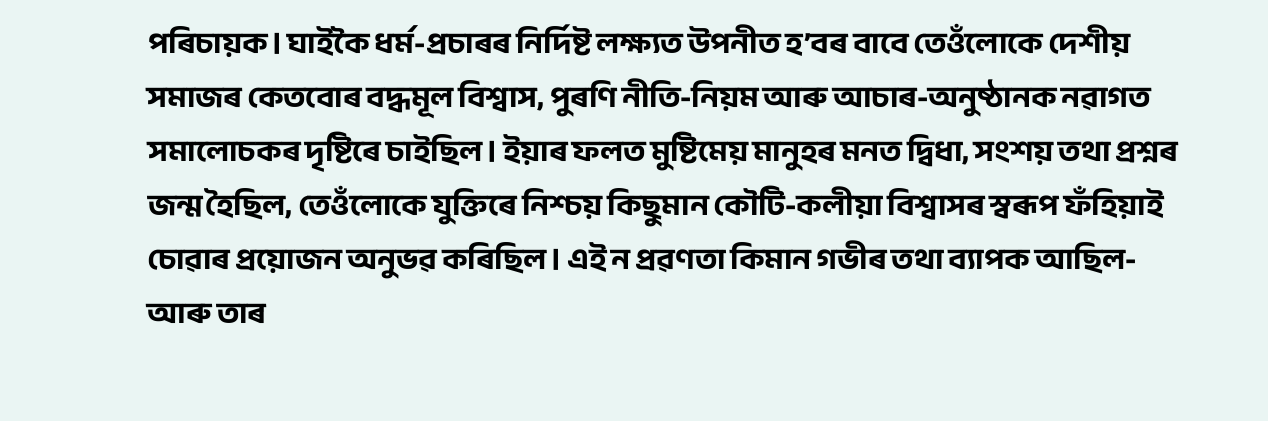পৰিচায়ক। ঘাইকৈ ধৰ্ম-প্ৰচাৰৰ নির্দিষ্ট লক্ষ্যত উপনীত হ’বৰ বাবে তেওঁলোকে দেশীয় সমাজৰ কেতবোৰ বদ্ধমূল বিশ্বাস, পুৰণি নীতি-নিয়ম আৰু আচাৰ-অনুষ্ঠানক নৱাগত সমালোচকৰ দৃষ্টিৰে চাইছিল। ইয়াৰ ফলত মুষ্টিমেয় মানুহৰ মনত দ্বিধা, সংশয় তথা প্রশ্নৰ জন্ম হৈছিল, তেওঁলোকে যুক্তিৰে নিশ্চয় কিছুমান কৌটি-কলীয়া বিশ্বাসৰ স্বৰূপ ফঁহিয়াই চোৱাৰ প্ৰয়োজন অনুভৱ কৰিছিল। এই ন প্ৰৱণতা কিমান গভীৰ তথা ব্যাপক আছিল- আৰু তাৰ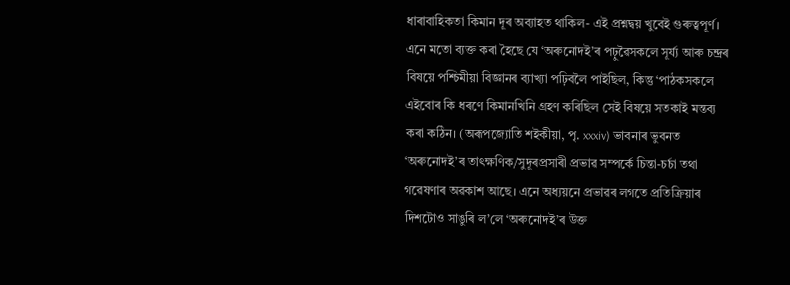ধাৰাবাহিকতা কিমান দূৰ অব্যাহত থাকিল- এই প্রশ্নদ্বয় খুবেই গুৰুত্বপূর্ণ। এনে মতো ব্যক্ত কৰা হৈছে যে ‘অৰুনোদই’ৰ পঢ়ুৱৈসকলে সূৰ্য্য আৰু চন্দ্ৰৰ বিষয়ে পশ্চিমীয়া বিজ্ঞানৰ ব্যাখ্যা পঢ়িবলৈ পাইছিল, কিন্তু ‘পাঠকসকলে এইবোৰ কি ধৰণে কিমানখিনি গ্রহণ কৰিছিল সেই বিষয়ে সতকাই মন্তব্য কৰা কঠিন। (অৰূপজ্যোতি শইকীয়া, পৃ. xxxiv) ভাবনাৰ ভুবনত ‘অৰুনোদই’ৰ তাৎক্ষণিক/সুদূৰপ্ৰসাৰী প্ৰভাৱ সম্পর্কে চিন্তা-চৰ্চা তথা গৱেষণাৰ অৱকাশ আছে। এনে অধ্যয়নে প্রভাৱৰ লগতে প্রতিক্ৰিয়াৰ দিশটোও সাঙুৰি ল’লে ‘অৰুনোদই’ৰ উক্ত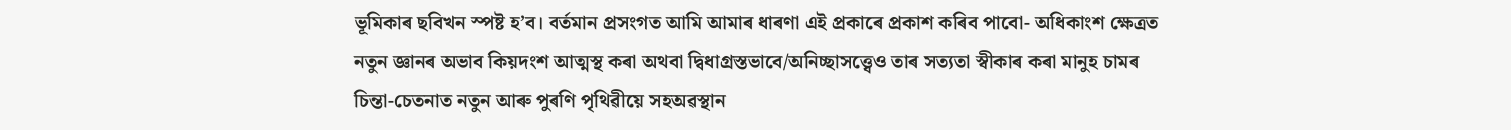ভূমিকাৰ ছবিখন স্পষ্ট হ’ব। বর্তমান প্রসংগত আমি আমাৰ ধাৰণা এই প্ৰকাৰে প্ৰকাশ কৰিব পাবো- অধিকাংশ ক্ষেত্ৰত নতুন জ্ঞানৰ অভাব কিয়দংশ আত্মস্থ কৰা অথবা দ্বিধাগ্রস্তভাবে/অনিচ্ছাসত্ত্বেও তাৰ সত্যতা স্বীকাৰ কৰা মানুহ চামৰ চিন্তা-চেতনাত নতুন আৰু পুৰণি পৃথিৱীয়ে সহঅৱস্থান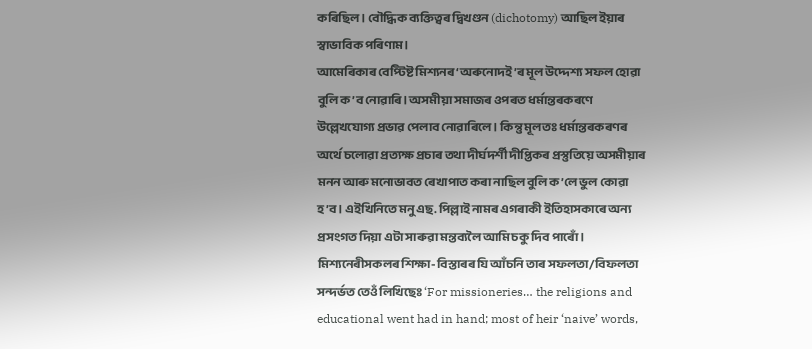কৰিছিল। বৌদ্ধিক ব্যক্তিত্বৰ দ্বিখণ্ডন (dichotomy) আছিল ইয়াৰ স্বাভাবিক পৰিণাম।
আমেৰিকাৰ বেপ্টিষ্ট মিশ্যনৰ ‘অৰুনোদই’ৰ মূল উদ্দেশ্য সফল হোৱা বুলি ক’ব নোৱাৰি। অসমীয়া সমাজৰ ওপৰত ধৰ্মান্তৰকৰণে উল্লেখযোগ্য প্রভাৱ পেলাব নোৱাৰিলে। কিন্তু মূলতঃ ধৰ্মান্তৰকৰণৰ অৰ্থে চলোৱা প্রত্যক্ষ প্ৰচাৰ তথা দীর্ঘদর্শী দীপ্তিকৰ প্ৰস্তুতিয়ে অসমীয়াৰ মনন আৰু মনোভাবত ৰেখাপাত কৰা নাছিল বুলি ক’লে ভুল কোৱা হ’ব। এইখিনিতে মনু এছ. পিল্লাই নামৰ এগৰাকী ইতিহাসকাৰে অন্য প্ৰসংগত দিয়া এটা সাৰুৱা মন্তব্যলৈ আমি চকু দিব পাৰোঁ। মিশ্যনেৰীসকলৰ শিক্ষা-বিস্তাৰৰ যি আঁচনি তাৰ সফলতা/বিফলতা সন্দর্ভত তেওঁ লিখিছেঃ ‘For missioneries… the religions and educational went had in hand; most of heir ‘naive’ words,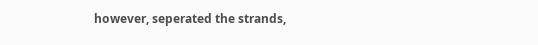however, seperated the strands,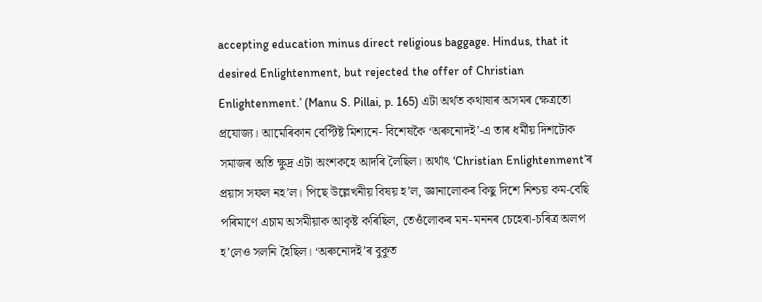accepting education minus direct religious baggage. Hindus, that it desired Enlightenment, but rejected the offer of Christian Enlightenment.’ (Manu S. Pillai, p. 165) এটা অর্থত কথাষাৰ অসমৰ ক্ষেত্রতো প্রযোজ্য। আমেৰিকান বেপ্টিষ্ট মিশ্যনে- বিশেষকৈ ‘অৰুনোদই’-এ তাৰ ধৰ্মীয় দিশটোক সমাজৰ অতি ক্ষুদ্র এটা অংশকহে আদৰি লৈছিল। অর্থাৎ ‘Christian Enlightenment’ৰ প্ৰয়াস সফল নহ’ল। পিছে উল্লেখনীয় বিষয় হ’ল, জ্ঞানালোকৰ কিছু দিশে নিশ্চয় কম-বেছি পৰিমাণে এচাম অসমীয়াক আকৃষ্ট কৰিছিল, তেওঁলোকৰ মন-মননৰ চেহেৰা-চৰিত্ৰ অলপ হ’লেও সলনি হৈছিল। ‘অৰুনোদই’ৰ বুকুত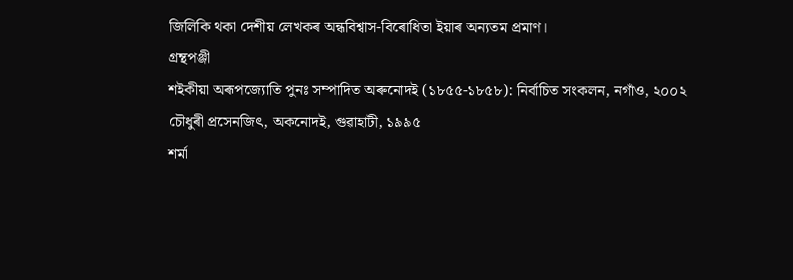জিলিকি থকা দেশীয় লেখকৰ অন্ধবিশ্বাস-বিৰোধিতা ইয়াৰ অন্যতম প্রমাণ।
গ্রন্থপঞ্জী
শইকীয়া অৰূপজ্যোতি পুনঃ সম্পাদিত অৰুনোদই (১৮৫৫-১৮৫৮): নির্বাচিত সংকলন, নগাঁও, ২০০২
চৌধুৰী প্রসেনজিৎ, অকনোদই, গুৱাহাটী, ১৯৯৫
শর্মা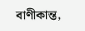বাণীকান্ত,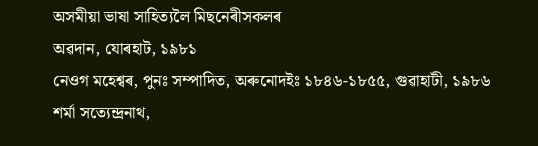অসমীয়া ভাষা সাহিত্যলৈ মিছনেৰীসকলৰ
অৱদান, যোৰহাট, ১৯৮১
নেওগ মহেশ্বৰ, পুনঃ সম্পাদিত, অৰুনোদইঃ ১৮৪৬-১৮৫৫, গুৱাহাটী, ১৯৮৬
শর্মা সত্যেন্দ্রনাথ,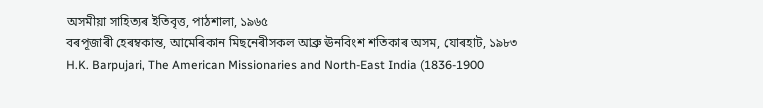অসমীয়া সাহিত্যৰ ইতিবৃত্ত, পাঠশালা, ১৯৬৫
বৰপূজাৰী হেৰম্বকান্ত, আমেৰিকান মিছনেৰীসকল আব্ৰু ঊনবিংশ শতিকাৰ অসম, যোৰহাট, ১৯৮৩
H.K. Barpujari, The American Missionaries and North-East India (1836-1900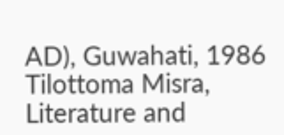AD), Guwahati, 1986
Tilottoma Misra, Literature and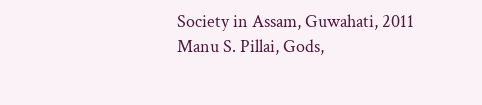Society in Assam, Guwahati, 2011
Manu S. Pillai, Gods,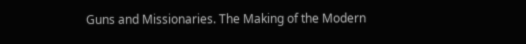Guns and Missionaries. The Making of the Modern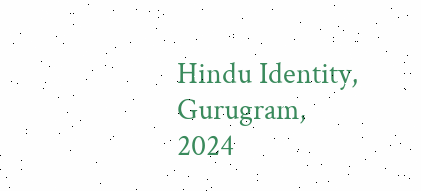Hindu Identity, Gurugram, 2024